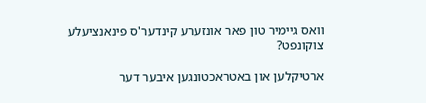וואס גיימיר טון פאר אונזערע קינדער'ס פינאנציעלע צוקונפט?

ארטיקלען און באטראכטונגען איבער דער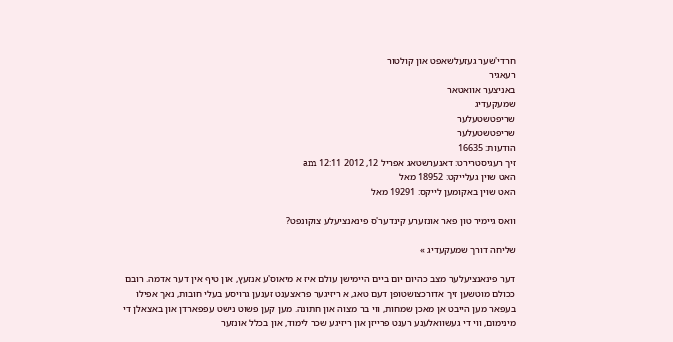חרדי'שער געזעלשאפט און קולטור
רעאגיר
באניצער אוואטאר
שמעקעדיג
שריפטשטעלער
שריפטשטעלער
הודעות: 16635
זיך רעגיסטרירט: דאנערשטאג אפריל 12, 2012 12:11 am
האט שוין געלייקט: 18952 מאל
האט שוין באקומען לייקס: 19291 מאל

וואס גיימיר טון פאר אונזערע קינדער'ס פינאנציעלע צוקונפט?

שליחה דורך שמעקעדיג »

דער פינאנציעלער מצב כהיום יום ביים היימישן עולם איז א מיאוס'ע אנזעץ, און טיף אין דער אדמה. רובם ככולם מוטשען זיך אדורכצושטופן דעם טאג, א ריזיגער פראצענט זענען גרויסע בעלי חובות, נאך אפילו בעפאר מען הייבט אן מאכן שמחות, ווי בר מצוה און חתונה. מען קען פשוט נישט עפפארדן און באצאלן די מינימום, ווי די געשוואלענע רענט פרייזן און ריזיגע שכר לימוד, און בכלל אונזער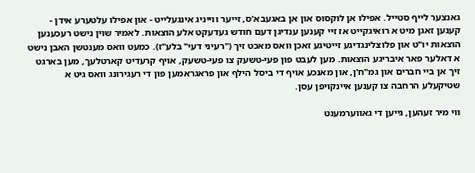גאנצער לייף סטייל. אפילו אן לוקסוס און אן באגעבא'ס, זייער ווייניג אינגעלייט - און אפילו עלטערע אידן - קענען זאגן מיט א רואיגקייט אז זיי קענען ענדיגן דעם חודש געדעקט אלע הוצאות. לאמיר שוין נישט רעכענען הוצאות יו"ט און פלוצלינגדיגע זייטיגע זאכן וואס מאכט זיך ("רעיני דעי" בלע"ז). כמעט וואס מענטשן האבן נישט א דאלער פאר איבריגע הוצאות. מען לעבט פון פעי-טשעק צו פעי-טשעק, אויף קרעדיט קארטלעך, מען בארגט זיך אן ביי חברים און גמ"ח'ן, און מאנכע אויף די ביסל הילף און פראגראמען פון די רעגירונג וואס גיט א שטיקעלע הרחבה צו קענען איינקויפן עסן.

ווי מיר זעהען, גייען די גאווערמענט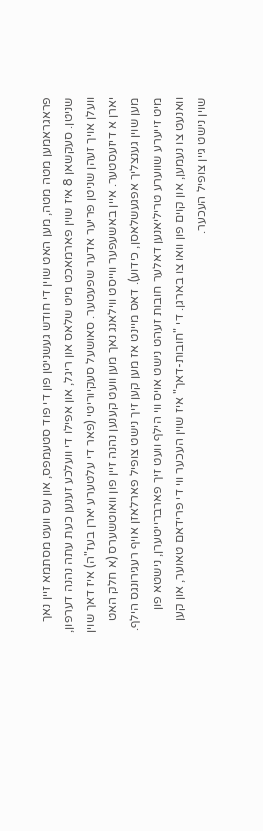פראגראמען מטה מטה, מען האט שוין די חודש געשניטן פון די פוד סטעמפס, און עס וועט מסתמא זיין נאך שניטן. סעקשאן 8 איז שוין פארמאכט מיט שלאס און ריגל, און אפילו די וועלכע זענען כעת עתה נהנה דערפון, וועלן אויך זעהן שניטן פריער אדער שפעטער. סאושעל סעקיוריטי (פאר די עלטערע יארן בעז"ה) איז דאך שוין יארן א דיזעסטער. איין באשעפער ווייסט ווילאנג נאך מען וועט קענען נהנה זיין פון וואוטשערס (א חלק האט מען שוין גענצליך אפגעשלאסן, כידוע). דאס מיינט אז מען קען זיך נישט צופיל פארלאזן אויף רעגירונגס הילף. מיט זייערע שווערע טריליאנען דאלער חובות זעהט נישט אויס ווי הילף וועט זיך פארברייטערן, נישטא פון וואנעט צו נעמען, און קוים פון וואו צו בארגן. די "חובות-דאך" איז שוין העכער ווי די פרידאם טאוער, און קען שוין נישט גיין צופיל העכער.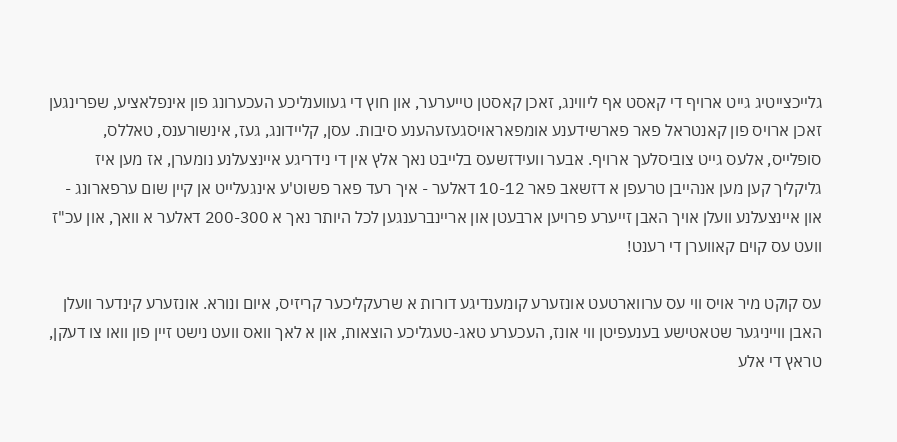גלייכצייטיג גייט ארויף די קאסט אף ליווינג, זאכן קאסטן טייערער, און חוץ די געווענליכע העכערונג פון אינפלאציע, שפרינגען זאכן ארויס פון קאנטראל פאר פארשידענע אומפאראויסגעזעהענע סיבות. עסן, קליידונג, געז, אינשורענס, טאללס, סופלייס, אלעס גייט צוביסלעך ארויף. אבער וועידזשעס בלייבט נאך אלץ אין די נידריגע איינצעלנע נומערן, אז מען איז גליקליך קען מען אנהייבן טרעפן א דזשאב פאר 10-12 דאלער - איך רעד פאר פשוט'ע אינגעלייט אן קיין שום ערפארונג - און איינצעלנע וועלן אויך האבן זייערע פרויען ארבעטן און אריינברענגען לכל היותר נאך א 200-300 דאלער א וואך, און עכ"ז וועט עס קוים קאווערן די רענט!

עס קוקט מיר אויס ווי עס ערווארטעט אונזערע קומענדיגע דורות א שרעקליכער קריזיס, איום ונורא. אונזערע קינדער וועלן האבן ווייניגער שטאטישע בענעפיטן ווי אונז, העכערע טאג-טעגליכע הוצאות, און א לאך וואס וועט נישט זיין פון וואו צו דעקן, טראץ די אלע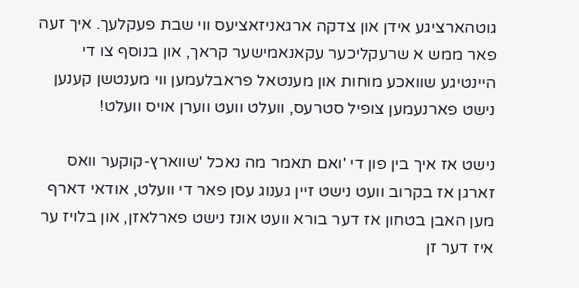גוטהארציגע אידן און צדקה ארגאניזאציעס ווי שבת פעקלעך. איך זעה פאר ממש א שרעקליכער עקאנאמישער קראך, און בנוסף צו די היינטיגע שוואכע מוחות און מענטאל פראבלעמען ווי מענטשן קענען נישט פארנעמען צופיל סטרעס, וועלט וועט ווערן אויס וועלט!

נישט אז איך בין פון די 'ואם תאמר מה נאכל 'שווארץ-קוקער וואס זארגן אז בקרוב וועט נישט זיין גענוג עסן פאר די וועלט, אודאי דארף מען האבן בטחון אז דער בורא וועט אונז נישט פארלאזן, און בלויז ער איז דער זן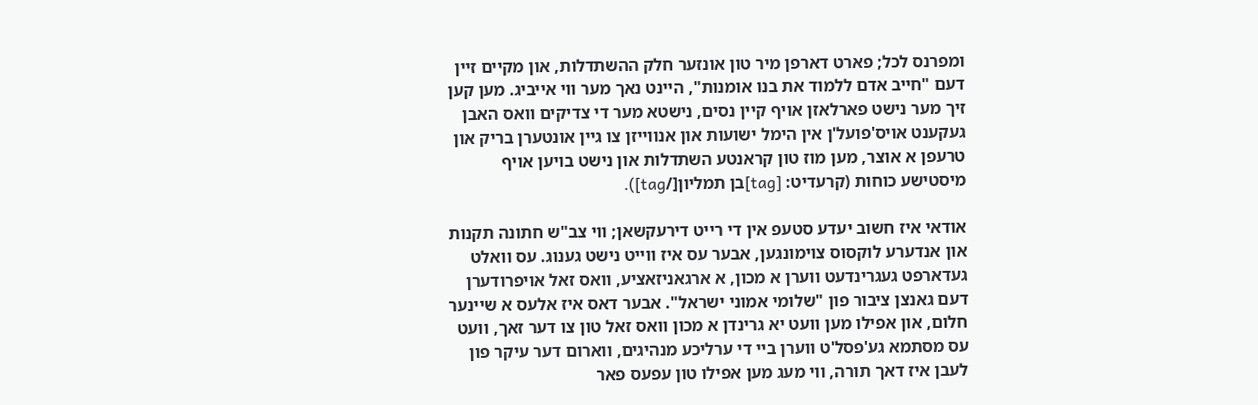ומפרנס לכל; פארט דארפן מיר טון אונזער חלק ההשתדלות, און מקיים זיין דעם "חייב אדם ללמוד את בנו אומנות", היינט נאך מער ווי אייביג. מען קען זיך מער נישט פארלאזן אויף קיין נסים, נישטא מער די צדיקים וואס האבן געקענט אויס'פועל'ן אין הימל ישועות און אנווייזן צו גיין אונטערן בריק און טרעפן א אוצר, מען מוז טון קראנטע השתדלות און נישט בויען אויף מיסטישע כוחות (קרעדיט: [tag]בן תמליון[/tag]).

אודאי איז חשוב יעדע סטעפ אין די רייט דירעקשאן; ווי צב"ש חתונה תקנות און אנדערע לוקסוס צוימונגען, אבער עס איז ווייט נישט גענוג. עס וואלט געדארפט געגרינדעט ווערן א מכון, א ארגאניזאציע, וואס זאל אויפרודערן דעם גאנצן ציבור פון "שלומי אמוני ישראל". אבער דאס איז אלעס א שיינער חלום, און אפילו מען וועט יא גרינדן א מכון וואס זאל טון צו דער זאך, וועט עס מסתמא גע'פסל'ט ווערן ביי די ערליכע מנהיגים, ווארום דער עיקר פון לעבן איז דאך תורה, ווי מעג מען אפילו טון עפעס פאר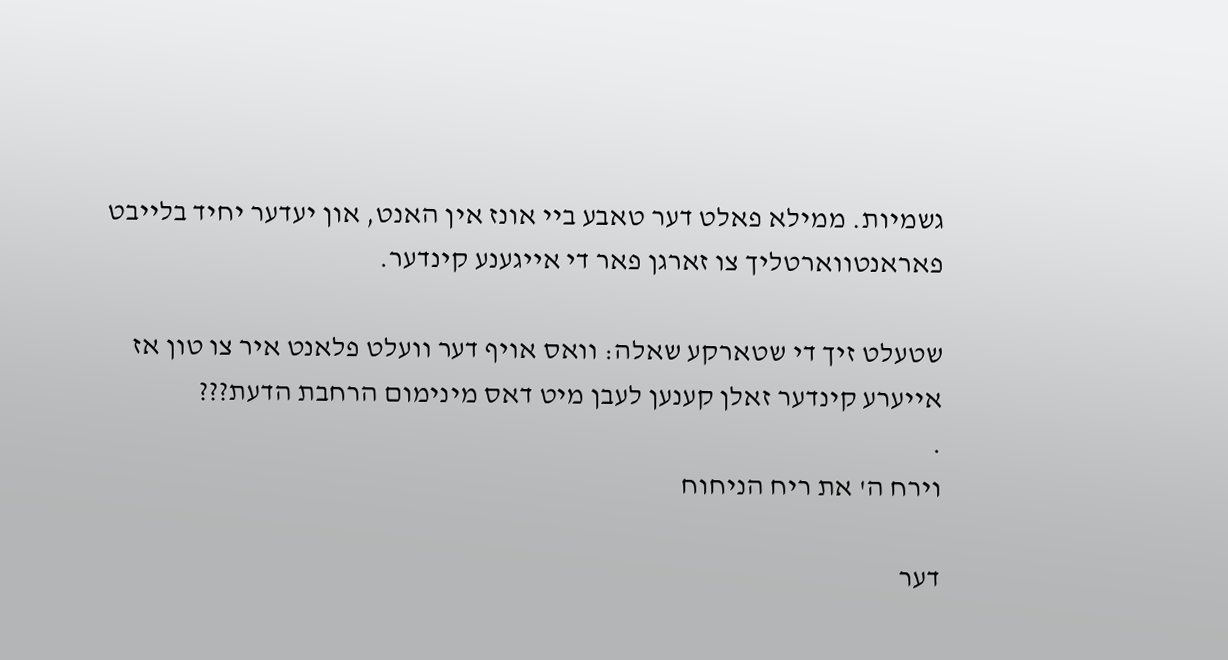גשמיות. ממילא פאלט דער טאבע ביי אונז אין האנט, און יעדער יחיד בלייבט פאראנטווארטליך צו זארגן פאר די אייגענע קינדער.

שטעלט זיך די שטארקע שאלה: וואס אויף דער וועלט פלאנט איר צו טון אז אייערע קינדער זאלן קענען לעבן מיט דאס מינימום הרחבת הדעת???
.
וירח ה' את ריח הניחוח

דער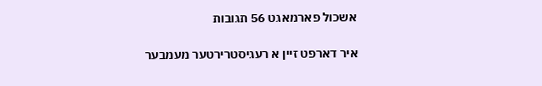אשכול פארמאגט 56 תגובות

איר דארפט זיין א רעגיסטרירטער מעמבער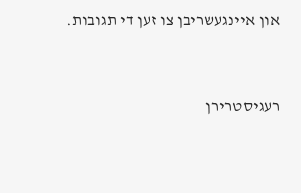און איינגעשריבן צו זען די תגובות.


רעגיסטרירן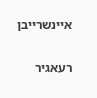איינשרייבן

רעאגיר